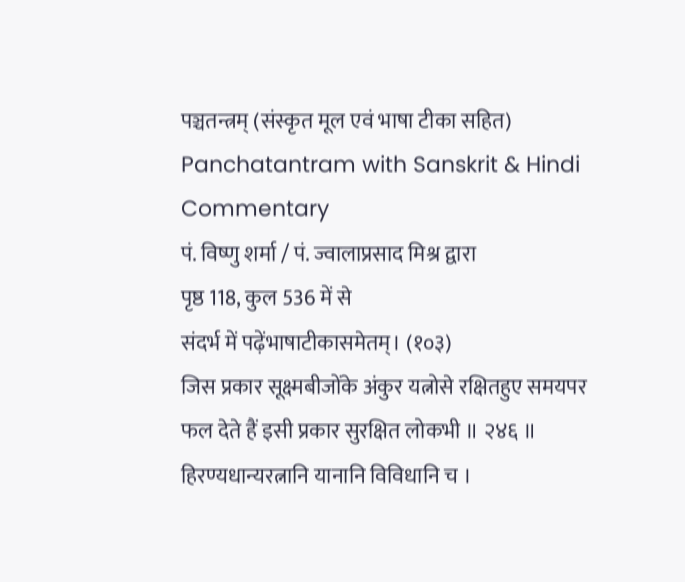पञ्चतन्त्रम् (संस्कृत मूल एवं भाषा टीका सहित)
Panchatantram with Sanskrit & Hindi Commentary
पं. विष्णु शर्मा / पं. ज्वालाप्रसाद मिश्र द्वारा
पृष्ठ 118, कुल 536 में से
संदर्भ में पढ़ेंभाषाटीकासमेतम्। (१०३)
जिस प्रकार सूक्ष्मबीजोंके अंकुर यत्नोसे रक्षितहुए समयपर फल देते हैं इसी प्रकार सुरक्षित लोकभी ॥ २४६ ॥
हिरण्यधान्यरत्नानि यानानि विविधानि च ।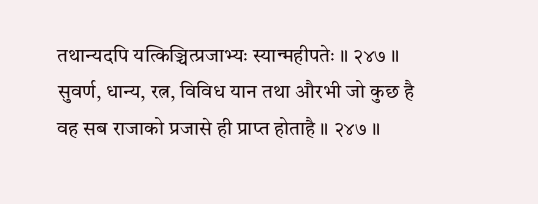तथान्यदपि यत्किञ्चित्प्रजाभ्यः स्यान्महीपतेः ॥ २४७ ॥
सुवर्ण, धान्य, रत्न, विविध यान तथा औरभी जो कुछ है वह सब राजाको प्रजासे ही प्राप्त होताहै ॥ २४७ ॥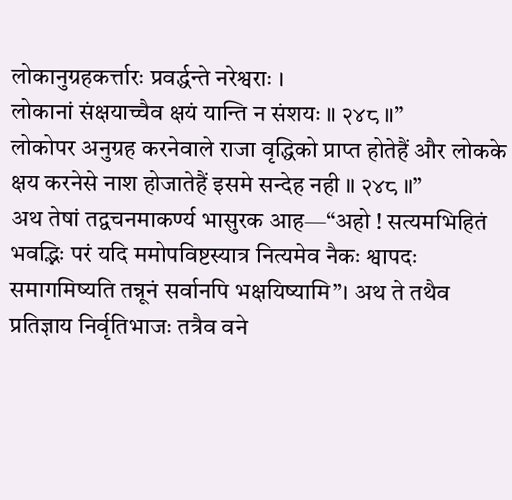लोकानुग्रहकर्त्तारः प्रवर्द्धन्ते नरेश्वराः ।
लोकानां संक्षयाच्चैव क्षयं यान्ति न संशयः ॥ २४८ ॥”
लोकोपर अनुग्रह करनेवाले राजा वृद्धिको प्राप्त होतेहैं और लोकके क्षय करनेसे नाश होजातेहैं इसमे सन्देह नही ॥ २४८ ॥”
अथ तेषां तद्वचनमाकर्ण्य भासुरक आह—“अहो ! सत्यमभिहितं भवद्भिः परं यदि ममोपविष्टस्यात्र नित्यमेव नैकः श्वापदः समागमिष्यति तन्नूनं सर्वानपि भक्षयिष्यामि”। अथ ते तथैव प्रतिज्ञाय निर्वृतिभाजः तत्रैव वने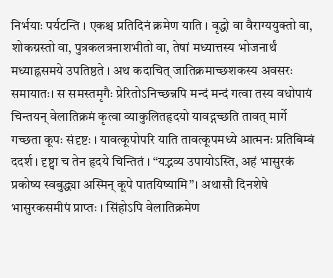निर्भयाः पर्यटन्ति । एकश्च प्रतिदिनं क्रमेण याति । वृद्धो वा वैराग्ययुक्तो वा, शोकग्रस्तो वा, पुत्रकलत्रनाशभीतो वा, तेषां मध्यात्तस्य भोजनार्थं मध्याह्नसमये उपतिष्ठते । अथ कदाचित् जातिक्रमाच्छशकस्य अवसरः समायातः। स समस्तमृगैः प्रेरितोऽनिच्छन्नपि मन्दं मन्दं गत्वा तस्य वधोपायं चिन्तयन् वेलातिक्रमं कृत्वा व्याकुलितहृदयो यावद्गच्छति तावत् मार्गे गच्छता कूपः संदृष्टः । यावत्कूपोपरि याति तावत्कूपमध्ये आत्मनः प्रतिबिम्बं ददर्श । दृष्ट्वा च तेन हृदये चिन्तितं । “यद्भव्य उपायोऽस्ति, अहं भासुरकं प्रकोष्य स्वबुद्ध्या अस्मिन् कूपे पातयिष्यामि”। अथासौ दिनशेषे भासुरकसमीपं प्राप्तः । सिंहोऽपि वेलातिक्रमेण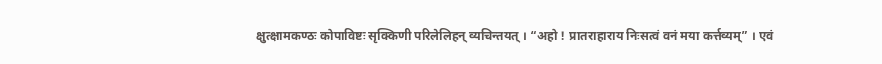क्षुत्क्षामकण्ठः कोपाविष्टः सृक्किणी परिलेलिहन् व्यचिन्तयत् । “अहो ! प्रातराहाराय निःसत्वं वनं मया कर्त्तव्यम्” । एवं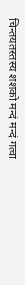चिन्तयतस्तस्य शशको मन्दं मन्दं गत्वा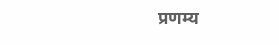प्रणम्य